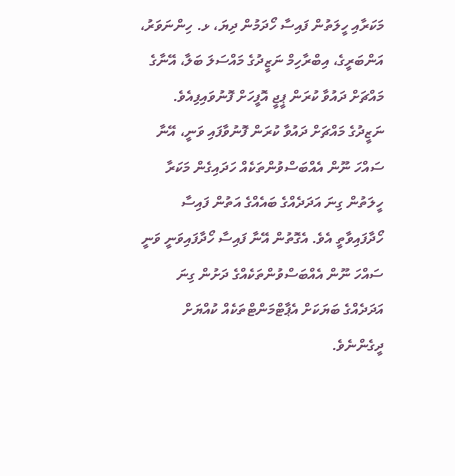މަކަރާއި ހީލަތުން ފައިސާ ހޯދަމުން ދިޔަ، ޅ. ހިންނަވަރު، އަންބަރީގެ، އިބްރާހިމް ނަޒީދުގެ މައްސަލަ ބަލާ، އޭނާގެ މައްޗަށް ދައުވާ ކުރަން ޕީޖީ އޮފީހަށް ފޮނުވައިފިއެވެ.
ނަޒީދުގެ މައްޗަށް ދައުވާ ކުރަން ފޮނުވާފައި ވަނީ، އޭނާ ސައްހަ ނޫން އެއްބަސްވުންތަކެއް ހަދައިގެން މަކަރާ ހީލަތުން ގިނަ އަދަދެއްގެ ބައެއްގެ އަތުން ފައިސާ ހޯދާފައިވާތީ އެވެ. އެގޮތުން އޭނާ ފައިސާ ހޯދާފައިވަނީ ވަނީ ސައްހަ ނޫން އެއްބަސްވުންތަކެއްގެ ދަށުން ގިނަ އަދަދެއްގެ ބަޔަކަށް އެޕާޓްމަންޓްތަކެއް ކުއްޔަށް ދީގެންނެވެ.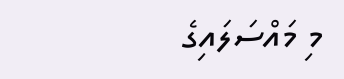މި މައްސަލައިގެ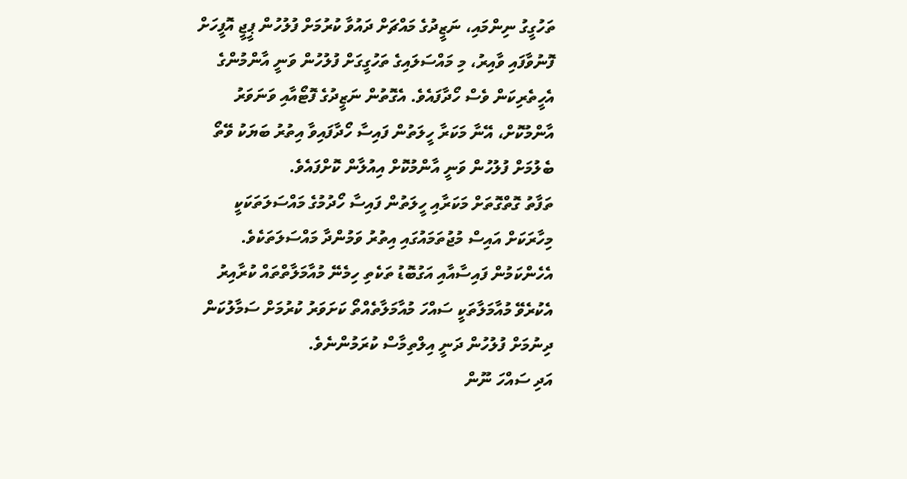ތަހުގީގު ނިންމައި، ނަޒީދުގެ މައްޗަށް ދައުވާ ކުރުމަށް ފުލުހުން ޕީޖީ އޮފީހަށް ފޮނުވާފައި ވާއިރު، މި މައްސަލައިގެ ތަހުގީގަށް ފުލުހުން ވަނީ އާންމުންގެ އެހީތެރިކަން ވެސް ހޯދާފައެވެ. އެގޮތުން ނަޒީދުގެ ފޮޓޯއާއި ވަނަވަރު އާންމުކޮށް، އޭނާ މަކަރާ ހީލަތުން ފައިސާ ހޯދާފައިވާ އިތުރު ބަޔަކު ވޭތޯ ބެލުމަށް ފުލުހުން ވަނީ އާންމުކޮށް އިއުލާން ކޮށްފައެވެ.
ތަފާތު ގޮތްގޮތަށް މަކަރާއި ހީލަތުން ފައިސާ ހޯދުމުގެ މައްސަލަތަކަކީ މިހާރަކަށް އައިސް މުޖުތަމައުގައި އިތުރު ވަމުންދާ މައްސަލަތަކެވެ. އެހެންކަމުން ފައިސާއާއި އަގުބޮޑު ތަކެތި ހިމެނޭ މުއާމަލާތްތައް ކުރާއިރު އެކުރެވޭ މުއާމަލާތަކީ ސައްހަ މުއާމަލާތެއްތޯ ކަށަވަރު ކުރުމަށް ސަމާލުކަން ދިނުމަށް ފުލުހުން ދަނީ އިލްތިމާސް ކުރަމުންނެވެ.
އަދި ސައްހަ ނޫން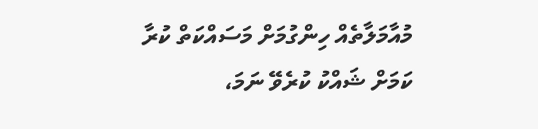މުއާމަލާތެއް ހިންގުމަށް މަސައްކަތް ކުރާ ކަމަށް ޝައްކު ކުރެވޭ ނަމަ،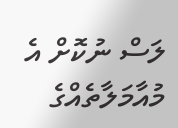ލަސް ނުކޮށް އެ މުއާމަލާތެއްގެ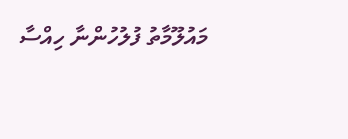މައުލޫމާތު ފުލުހުންނާ ހިއްސާ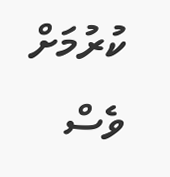ކުރުމަށް ވެސް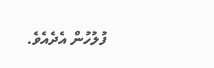ފުލުހުން އެދެއެވެ.